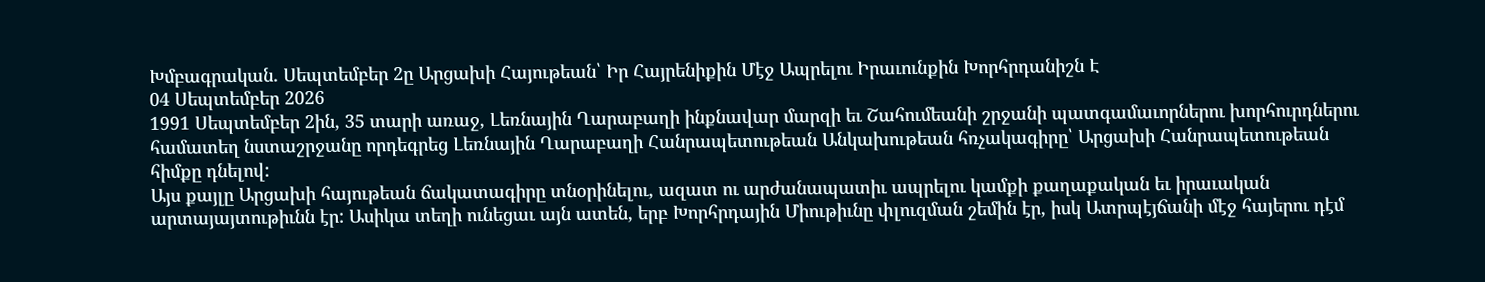Խմբագրական. Սեպտեմբեր 2ը Արցախի Հայութեան՝ Իր Հայրենիքին Մէջ Ապրելու Իրաւունքին Խորհրդանիշն Է
04 Սեպտեմբեր 2026
1991 Սեպտեմբեր 2ին, 35 տարի առաջ, Լեռնային Ղարաբաղի ինքնավար մարզի եւ Շահումեանի շրջանի պատգամաւորներու խորհուրդներու համատեղ նստաշրջանը որդեգրեց Լեռնային Ղարաբաղի Հանրապետութեան Անկախութեան հռչակագիրը՝ Արցախի Հանրապետութեան հիմքը դնելով:
Այս քայլը Արցախի հայութեան ճակատագիրը տնօրինելու, ազատ ու արժանապատիւ ապրելու կամքի քաղաքական եւ իրաւական արտայայտութիւնն էր: Ասիկա տեղի ունեցաւ այն ատեն, երբ Խորհրդային Միութիւնը փլուզման շեմին էր, իսկ Ատրպէյճանի մէջ հայերու դէմ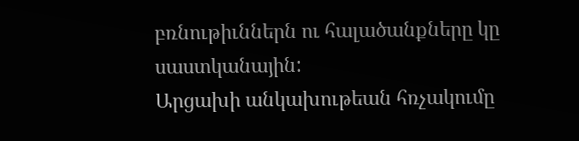բռնութիւններն ու հալածանքները կը սաստկանային:
Արցախի անկախութեան հռչակումը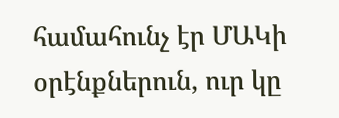համահունչ էր ՄԱԿի օրէնքներուն, ուր կը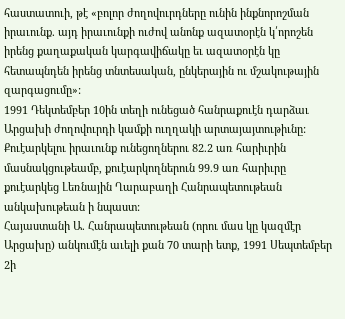հաստատուի, թէ «բոլոր ժողովուրդները ունին ինքնորոշման իրաւունք. այդ իրաւունքի ուժով անոնք ազատօրէն կ՛որոշեն իրենց քաղաքական կարգավիճակը եւ ազատօրէն կը հետապնդեն իրենց տնտեսական, ընկերային ու մշակութային զարգացումը»:
1991 Դեկտեմբեր 10ին տեղի ունեցած հանրաքուէն դարձաւ Արցախի ժողովուրդի կամքի ուղղակի արտայայտութիւնը: Քուէարկելու իրաւունք ունեցողներու 82.2 առ հարիւրին մասնակցութեամբ, քուէարկողներուն 99.9 առ հարիւրը քուէարկեց Լեռնային Ղարաբաղի Հանրապետութեան անկախութեան ի նպաստ:
Հայաստանի Ա. Հանրապետութեան (որու մաս կը կազմէր Արցախը) անկումէն աւելի քան 70 տարի ետք, 1991 Սեպտեմբեր 2ի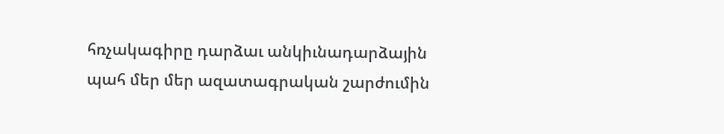հռչակագիրը դարձաւ անկիւնադարձային պահ մեր մեր ազատագրական շարժումին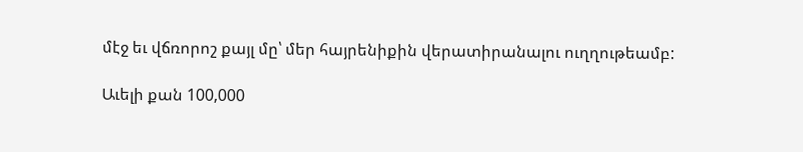մէջ եւ վճռորոշ քայլ մը՝ մեր հայրենիքին վերատիրանալու ուղղութեամբ:

Աւելի քան 100,000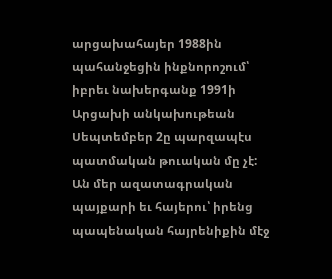արցախահայեր 1988ին պահանջեցին ինքնորոշում՝ իբրեւ նախերգանք 1991ի Արցախի անկախութեան
Սեպտեմբեր 2ը պարզապէս պատմական թուական մը չէ: Ան մեր ազատագրական պայքարի եւ հայերու՝ իրենց պապենական հայրենիքին մէջ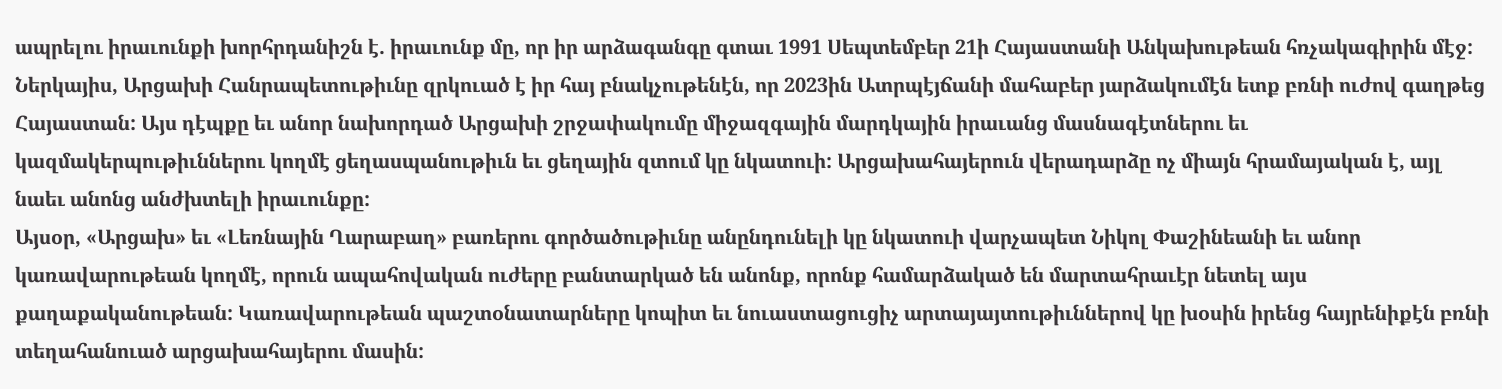ապրելու իրաւունքի խորհրդանիշն է. իրաւունք մը, որ իր արձագանգը գտաւ 1991 Սեպտեմբեր 21ի Հայաստանի Անկախութեան հռչակագիրին մէջ:
Ներկայիս, Արցախի Հանրապետութիւնը զրկուած է իր հայ բնակչութենէն, որ 2023ին Ատրպէյճանի մահաբեր յարձակումէն ետք բռնի ուժով գաղթեց Հայաստան: Այս դէպքը եւ անոր նախորդած Արցախի շրջափակումը միջազգային մարդկային իրաւանց մասնագէտներու եւ կազմակերպութիւններու կողմէ ցեղասպանութիւն եւ ցեղային զտում կը նկատուի: Արցախահայերուն վերադարձը ոչ միայն հրամայական է, այլ նաեւ անոնց անժխտելի իրաւունքը:
Այսօր, «Արցախ» եւ «Լեռնային Ղարաբաղ» բառերու գործածութիւնը անընդունելի կը նկատուի վարչապետ Նիկոլ Փաշինեանի եւ անոր կառավարութեան կողմէ, որուն ապահովական ուժերը բանտարկած են անոնք, որոնք համարձակած են մարտահրաւէր նետել այս քաղաքականութեան: Կառավարութեան պաշտօնատարները կոպիտ եւ նուաստացուցիչ արտայայտութիւններով կը խօսին իրենց հայրենիքէն բռնի տեղահանուած արցախահայերու մասին: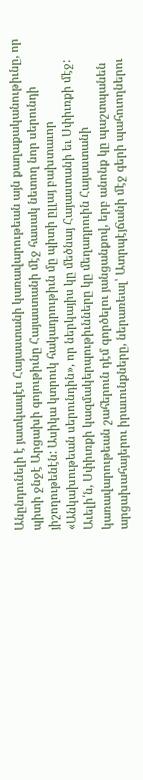Անընդունելի է յատկապէս Հայաստանի կառավարութեան այն քաղաքականութիւնը, որ պիտի ջնջէ Արցախի գոյութիւնը Հայաստանի մէջ հասակ նետող նոր սերունդի յիշողութենէն: Ասիկա կտրուկ հակադրութիւն մը պիտի ըլլայ բախտաւոր «Անկախութեան սերունդին», որ ներկայիս կը մեծնայ Հայաստանի եւ Սփիւռքի մէջ:
Աւելի՛ն, Սփիւռքի կազմակերպութիւնները կը մեղադրուին Հայաստանի կառավարութեան շահերուն դէմ գործելու յանցանքով, երբ անոնք կը պաշտպանեն արցախահայերու իրաւունքները, ներառեալ՝ Ատրպէյճանի մէջ գերի պահուողներու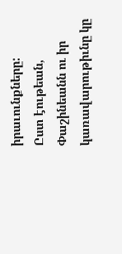իրաւունքները:
Ըստ էութեան, Փաշինեանն ու իր կառավարութիւնը կը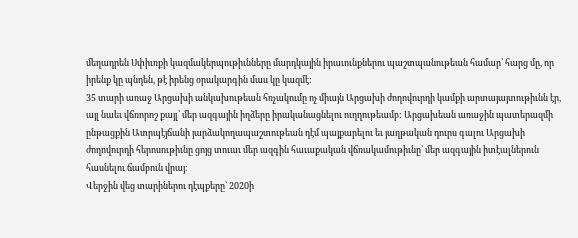մեղադրեն Սփիւռքի կազմակերպութիւնները մարդկային իրաւունքներու պաշտպանութեան համար՝ հարց մը, որ իրենք կը պնդեն, թէ իրենց օրակարգին մաս կը կազմէ:
35 տարի առաջ Արցախի անկախութեան հռչակումը ոչ միայն Արցախի ժողովուրդի կամքի արտայայտութիւնն էր, այլ նաեւ վճռորոշ քայլ՝ մեր ազգային իղձերը իրականացնելու ուղղութեամբ: Արցախեան առաջին պատերազմի ընթացքին Ատրպէյճանի յարձակողապաշտութեան դէմ պայքարելու եւ յաղթական դուրս գալու Արցախի ժողովուրդի հերոսութիւնը ցոյց տուաւ մեր ազգին հաւաքական վճռակամութիւնը՝ մեր ազգային իտէալներուն հասնելու ճամբուն վրայ:
Վերջին վեց տարիներու դէպքերը՝ 2020ի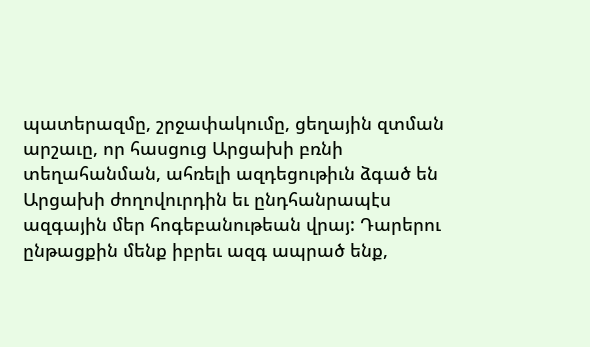պատերազմը, շրջափակումը, ցեղային զտման արշաւը, որ հասցուց Արցախի բռնի տեղահանման, ահռելի ազդեցութիւն ձգած են Արցախի ժողովուրդին եւ ընդհանրապէս ազգային մեր հոգեբանութեան վրայ: Դարերու ընթացքին մենք իբրեւ ազգ ապրած ենք,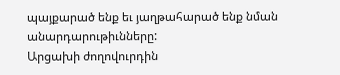պայքարած ենք եւ յաղթահարած ենք նման անարդարութիւնները:
Արցախի ժողովուրդին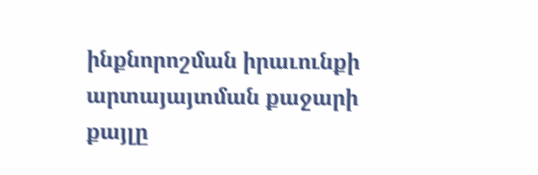ինքնորոշման իրաւունքի արտայայտման քաջարի քայլը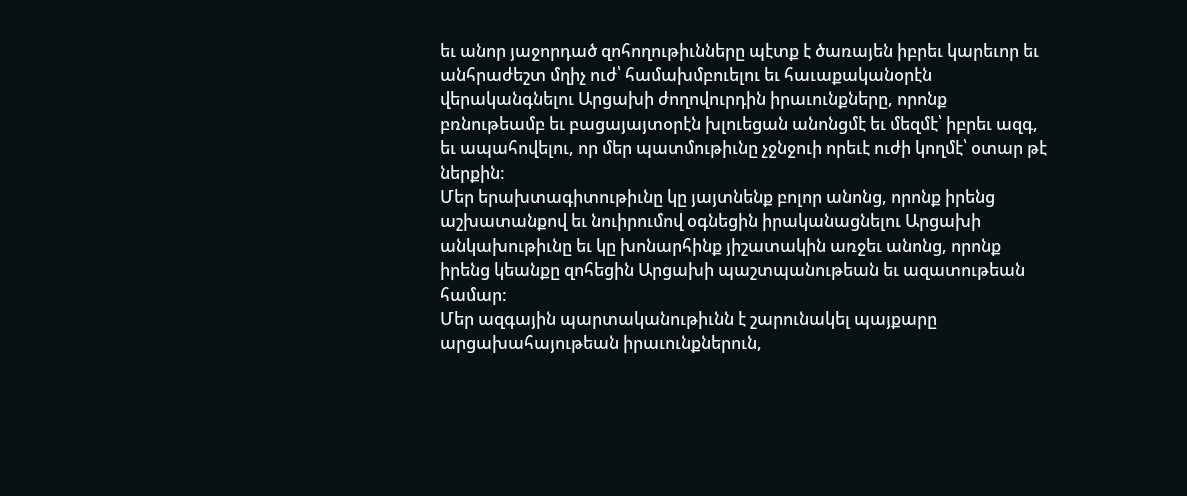եւ անոր յաջորդած զոհողութիւնները պէտք է ծառայեն իբրեւ կարեւոր եւ անհրաժեշտ մղիչ ուժ՝ համախմբուելու եւ հաւաքականօրէն վերականգնելու Արցախի ժողովուրդին իրաւունքները, որոնք բռնութեամբ եւ բացայայտօրէն խլուեցան անոնցմէ եւ մեզմէ՝ իբրեւ ազգ, եւ ապահովելու, որ մեր պատմութիւնը չջնջուի որեւէ ուժի կողմէ՝ օտար թէ ներքին:
Մեր երախտագիտութիւնը կը յայտնենք բոլոր անոնց, որոնք իրենց աշխատանքով եւ նուիրումով օգնեցին իրականացնելու Արցախի անկախութիւնը եւ կը խոնարհինք յիշատակին առջեւ անոնց, որոնք իրենց կեանքը զոհեցին Արցախի պաշտպանութեան եւ ազատութեան համար:
Մեր ազգային պարտականութիւնն է շարունակել պայքարը արցախահայութեան իրաւունքներուն,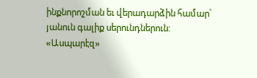ինքնորոշման եւ վերադարձին համար՝ յանուն գալիք սերունդներուն:
«Ասպարէզ»